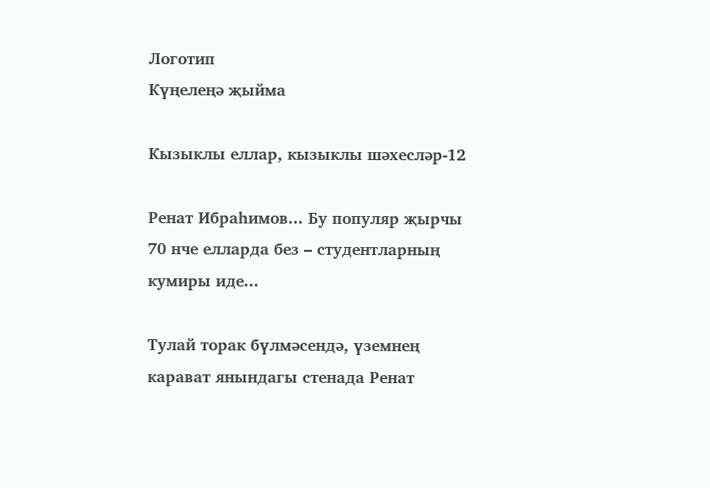Логотип
Күңелеңә җыйма

Кызыклы еллар, кызыклы шәхесләр-12

Ренат Ибраһимов... Бу популяр җырчы 70 нче елларда без – студентларның кумиры иде...

Тулай торак бүлмәсендә, үземнең карават янындагы стенада Ренат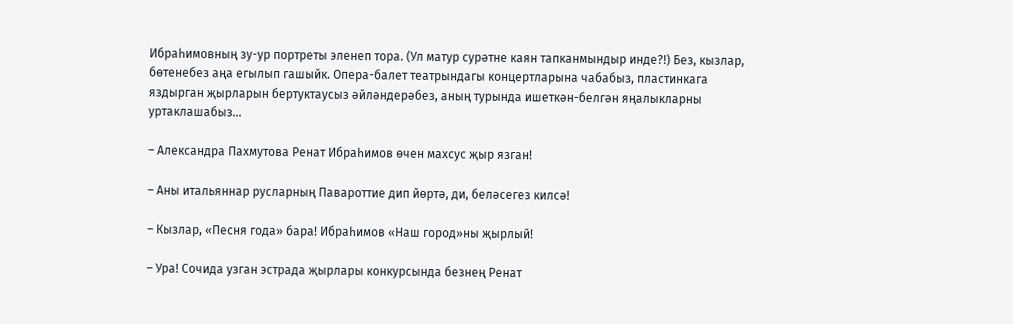Ибраһимовның зу-ур портреты эленеп тора. (Ул матур сурәтне каян тапканмындыр инде?!) Без, кызлар, бөтенебез аңа егылып гашыйк. Опера-балет театрындагы концертларына чабабыз, пластинкага яздырган җырларын бертуктаусыз әйләндерәбез, аның турында ишеткән-белгән яңалыкларны уртаклашабыз...

– Александра Пахмутова Ренат Ибраһимов өчен махсус җыр язган!

– Аны итальяннар русларның Павароттие дип йөртә, ди, беләсегез килсә!

– Кызлар, «Песня года» бара! Ибраһимов «Наш город»ны җырлый!

– Ура! Сочида узган эстрада җырлары конкурсында безнең Ренат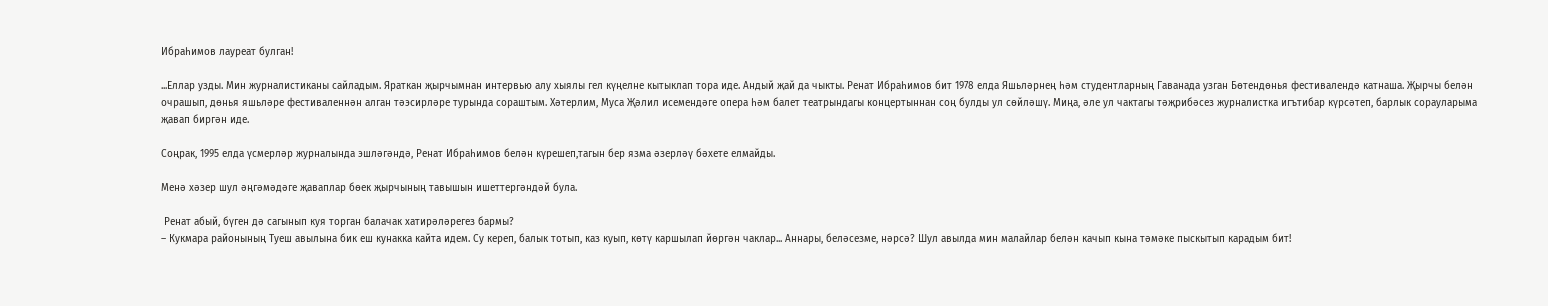Ибраһимов лауреат булган!

...Еллар узды. Мин журналистиканы сайладым. Яраткан җырчымнан интервью алу хыялы гел күңелне кытыклап тора иде. Андый җай да чыкты. Ренат Ибраһимов бит 1978 елда Яшьләрнең һәм студентларның Гаванада узган Бөтендөнья фестивалендә катнаша. Җырчы белән очрашып, дөнья яшьләре фестиваленнән алган тәэсирләре турында сораштым. Хәтерлим, Муса Җәлил исемендәге опера һәм балет театрындагы концертыннан соң булды ул сөйләшү. Миңа, әле ул чактагы тәҗрибәсез журналистка игътибар күрсәтеп, барлык сорауларыма җавап биргән иде.

Соңрак, 1995 елда үсмерләр журналында эшләгәндә, Ренат Ибраһимов белән күрешеп,тагын бер язма әзерләү бәхете елмайды.

Менә хәзер шул әңгәмәдәге җаваплар бөек җырчының тавышын ишеттергәндәй була.

 Ренат абый, бүген дә сагынып куя торган балачак хатирәләрегез бармы?
– Кукмара районының Туеш авылына бик еш кунакка кайта идем. Су кереп, балык тотып, каз куып, көтү каршылап йөргән чаклар... Аннары, беләсезме, нәрсә? Шул авылда мин малайлар белән качып кына тәмәке пыскытып карадым бит!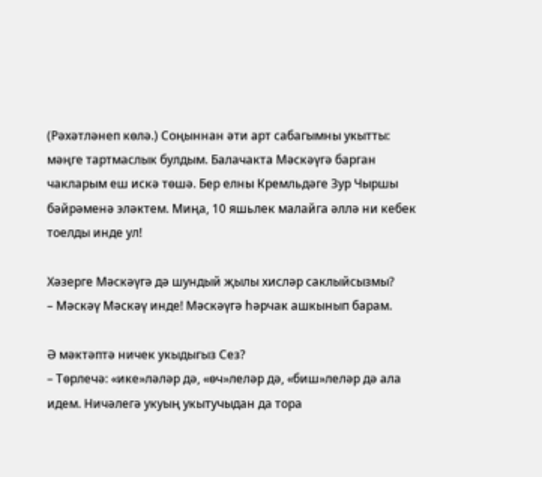(Рәхәтләнеп көлә.) Соңыннан әти арт сабагымны укытты: мәңге тартмаслык булдым. Балачакта Мәскәүгә барган чакларым еш искә төшә. Бер елны Кремльдәге Зур Чыршы бәйрәменә эләктем. Миңа, 10 яшьлек малайга әллә ни кебек тоелды инде ул!

Хәзерге Мәскәүгә дә шундый җылы хисләр саклыйсызмы?
– Мәскәү Мәскәү инде! Мәскәүгә һәрчак ашкынып барам.

Ә мәктәптә ничек укыдыгыз Сез?
– Төрлечә: «ике»ләләр дә, «өч»леләр дә, «биш»леләр дә ала идем. Ничәлегә укуың укытучыдан да тора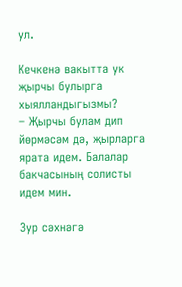ул.

Кечкенә вакытта ук җырчы булырга хыялландыгызмы?
– Җырчы булам дип йөрмәсәм дә, җырларга ярата идем. Балалар бакчасының солисты идем мин.

Зур сәхнәгә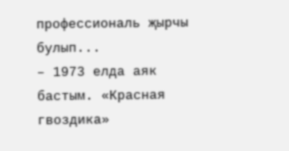профессиональ җырчы булып...
– 1973 елда аяк бастым. «Красная гвоздика»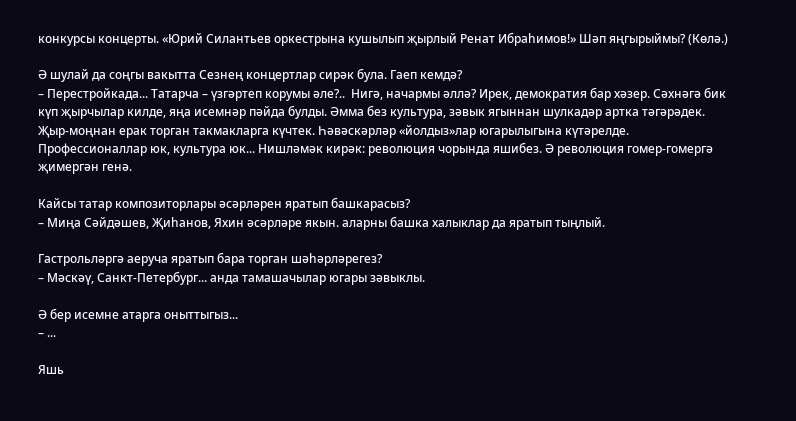конкурсы концерты. «Юрий Силантьев оркестрына кушылып җырлый Ренат Ибраһимов!» Шәп яңгырыймы? (Көлә.)

Ә шулай да соңгы вакытта Сезнең концертлар сирәк була. Гаеп кемдә?
– Перестройкада... Татарча – үзгәртеп корумы әле?..  Нигә, начармы әллә? Ирек, демократия бар хәзер. Сәхнәгә бик күп җырчылар килде, яңа исемнәр пәйда булды. Әмма без культура, зәвык ягыннан шулкадәр артка тәгәрәдек. Җыр-моңнан ерак торган такмакларга күчтек. Һәвәскәрләр «йолдыз»лар югарылыгына күтәрелде. Профессионаллар юк, культура юк... Нишләмәк кирәк: революция чорында яшибез. Ә революция гомер-гомергә җимергән генә.

Кайсы татар композиторлары әсәрләрен яратып башкарасыз?
– Миңа Сәйдәшев, Җиһанов, Яхин әсәрләре якын. аларны башка халыклар да яратып тыңлый.

Гастрольләргә аеруча яратып бара торган шәһәрләрегез?
– Мәскәү, Санкт-Петербург... анда тамашачылар югары зәвыклы.

Ә бер исемне атарга оныттыгыз...
– ...

Яшь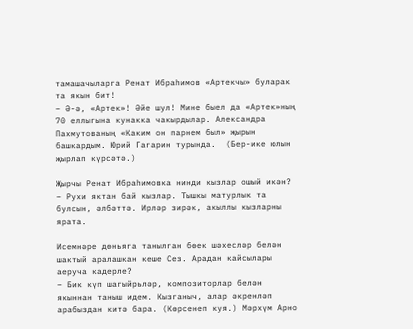тамашачыларга Ренат Ибраһимов «Артекчы» буларак та якын бит!
– Ә-ә, «Артек»! Әйе шул! Мине быел да «Артек»ның 70 еллыгына кунакка чакырдылар. Александра Пахмутованың «Каким он парнем был» җырын башкардым. Юрий Гагарин турында.  (Бер-ике юлын җырлап күрсәтә.)

Җырчы Ренат Ибраһимовка нинди кызлар ошый икән?
– Рухи яктан бай кызлар. Тышкы матурлык та булсын, әлбәттә. Ирләр зирәк, акыллы кызларны ярата.

Исемнәре дөньяга танылган бөек шәхесләр белән шактый аралашкан кеше Сез. Арадан кайсылары аеруча кадерле?
– Бик күп шагыйрьләр, композиторлар белән якыннан таныш идем. Кызганыч, алар әкренләп арабыздан китә бара. (Көрсенеп куя.) Мәрхүм Арно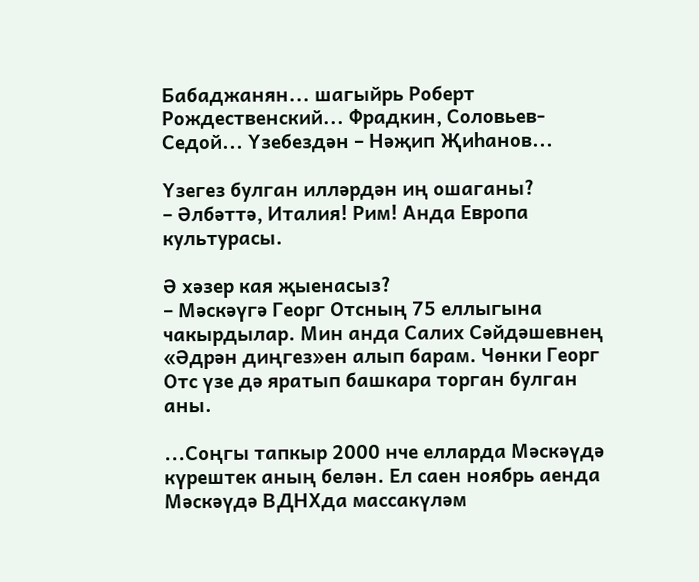Бабаджанян... шагыйрь Роберт Рождественский... Фрадкин, Соловьев-Седой... Үзебездән – Нәҗип Җиһанов...

Үзегез булган илләрдән иң ошаганы?
– Әлбәттә, Италия! Рим! Анда Европа культурасы.

Ә хәзер кая җыенасыз?
– Мәскәүгә Георг Отсның 75 еллыгына чакырдылар. Мин анда Салих Сәйдәшевнең «Әдрән диңгез»ен алып барам. Чөнки Георг Отс үзе дә яратып башкара торган булган аны.

...Соңгы тапкыр 2000 нче елларда Мәскәүдә күрештек аның белән. Ел саен ноябрь аенда Мәскәүдә ВДНХда массакүләм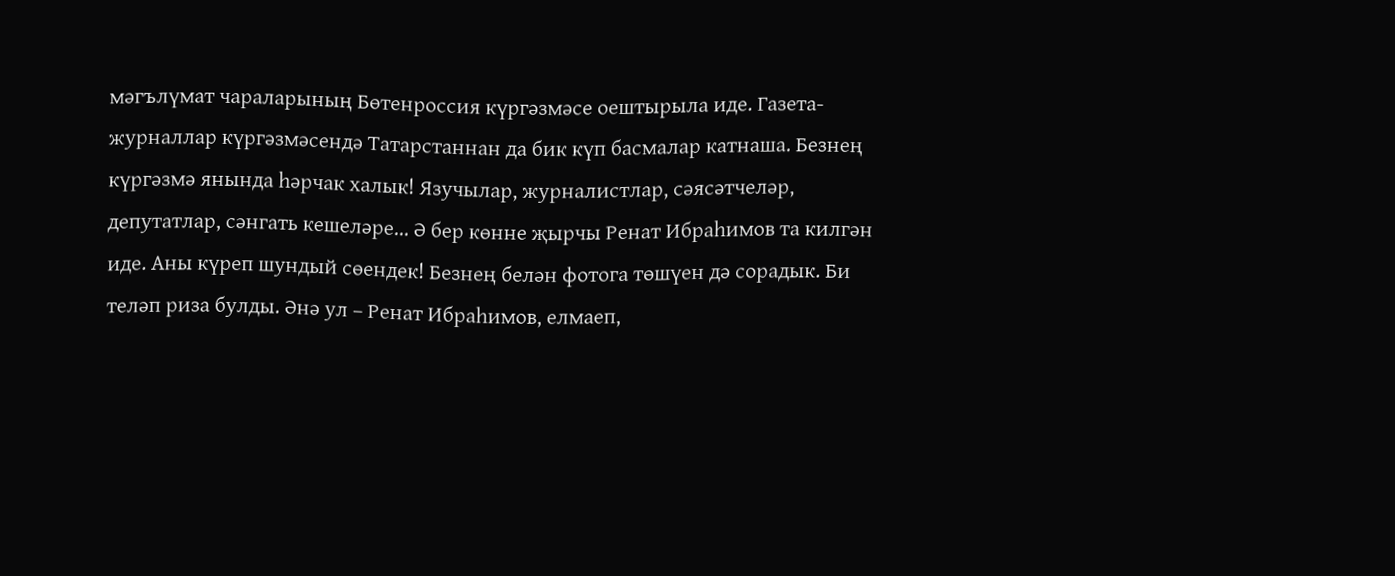мәгълүмат чараларының Бөтенроссия күргәзмәсе оештырыла иде. Газета-журналлар күргәзмәсендә Татарстаннан да бик күп басмалар катнаша. Безнең күргәзмә янында һәрчак халык! Язучылар, журналистлар, сәясәтчеләр, депутатлар, сәнгать кешеләре... Ә бер көнне җырчы Ренат Ибраһимов та килгән иде. Аны күреп шундый сөендек! Безнең белән фотога төшүен дә сорадык. Би теләп риза булды. Әнә ул – Ренат Ибраһимов, елмаеп,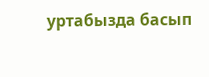уртабызда басып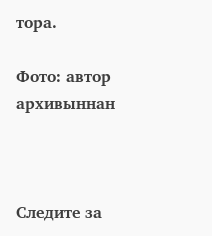тора.

Фото: автор архивыннан



Следите за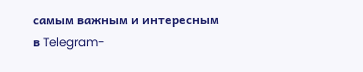самым важным и интересным в Telegram-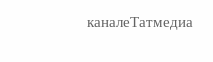каналеТатмедиа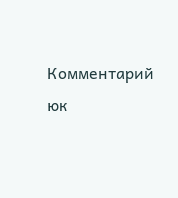Комментарий юк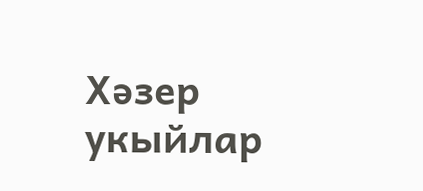Хәзер укыйлар